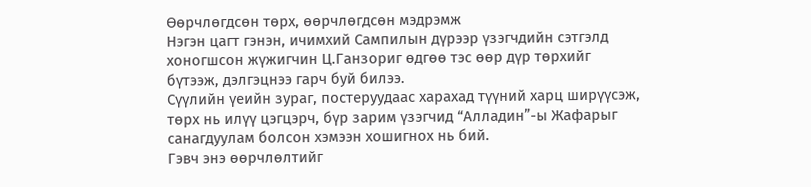Өөрчлөгдсөн төрх, өөрчлөгдсөн мэдрэмж
Нэгэн цагт гэнэн, ичимхий Сампилын дүрээр үзэгчдийн сэтгэлд хоногшсон жүжигчин Ц.Ганзориг өдгөө тэс өөр дүр төрхийг бүтээж, дэлгэцнээ гарч буй билээ.
Сүүлийн үеийн зураг, постеруудаас харахад түүний харц ширүүсэж, төрх нь илүү цэгцэрч, бүр зарим үзэгчид “Алладин”-ы Жафарыг санагдуулам болсон хэмээн хошигнох нь бий.
Гэвч энэ өөрчлөлтийг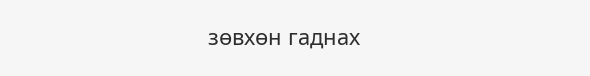зөвхөн гаднах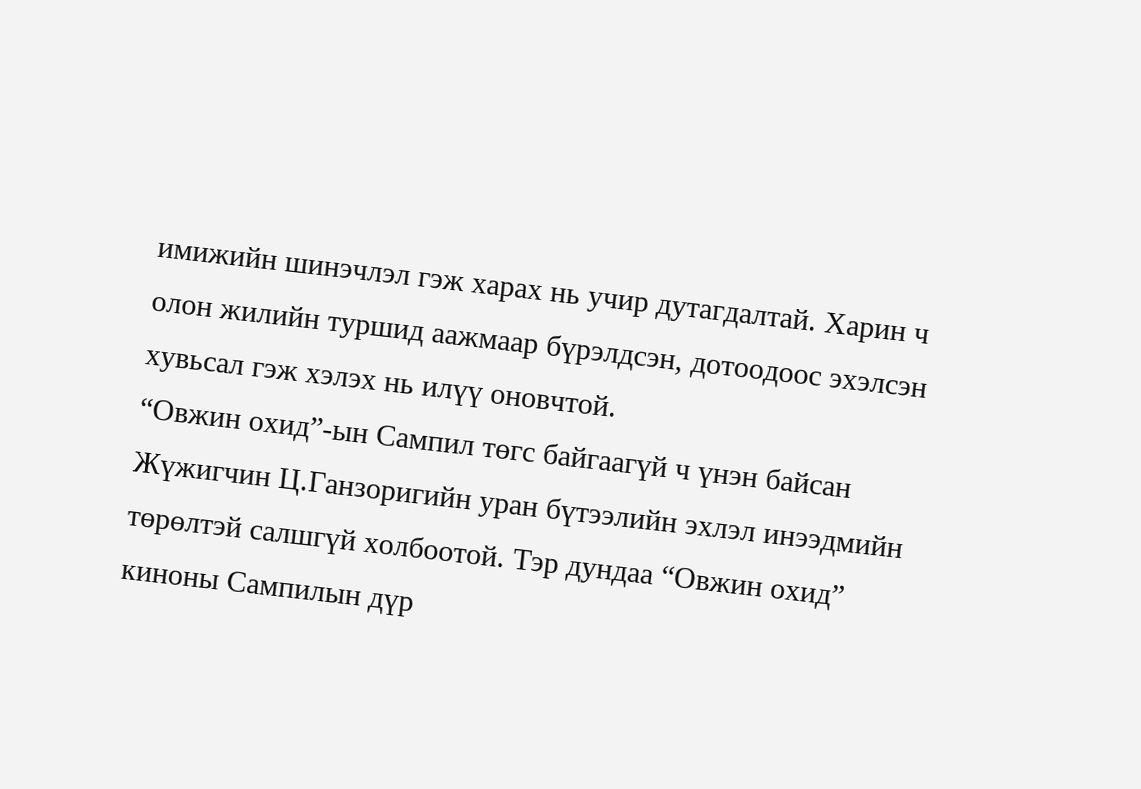имижийн шинэчлэл гэж харах нь учир дутагдалтай. Харин ч олон жилийн туршид аажмаар бүрэлдсэн, дотоодоос эхэлсэн хувьсал гэж хэлэх нь илүү оновчтой.
“Овжин охид”-ын Сампил төгс байгаагүй ч үнэн байсан
Жүжигчин Ц.Ганзоригийн уран бүтээлийн эхлэл инээдмийн төрөлтэй салшгүй холбоотой. Тэр дундаа “Овжин охид” киноны Сампилын дүр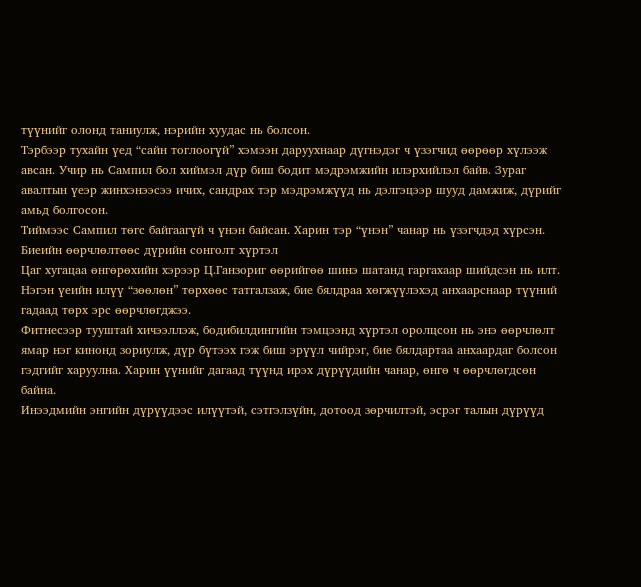түүнийг олонд таниулж, нэрийн хуудас нь болсон.
Тэрбээр тухайн үед “сайн тоглоогүй” хэмээн даруухнаар дүгнэдэг ч үзэгчид өөрөөр хүлээж авсан. Учир нь Сампил бол хиймэл дүр биш бодит мэдрэмжийн илэрхийлэл байв. Зураг авалтын үеэр жинхэнээсээ ичих, сандрах тэр мэдрэмжүүд нь дэлгэцээр шууд дамжиж, дүрийг амьд болгосон.
Тиймээс Сампил төгс байгаагүй ч үнэн байсан. Харин тэр “үнэн” чанар нь үзэгчдэд хүрсэн.
Биеийн өөрчлөлтөөс дүрийн сонголт хүртэл
Цаг хугацаа өнгөрөхийн хэрээр Ц.Ганзориг өөрийгөө шинэ шатанд гаргахаар шийдсэн нь илт. Нэгэн үеийн илүү “зөөлөн” төрхөөс татгалзаж, бие бялдраа хөгжүүлэхэд анхаарснаар түүний гадаад төрх эрс өөрчлөгджээ.
Фитнесээр тууштай хичээллэж, бодибилдингийн тэмцээнд хүртэл оролцсон нь энэ өөрчлөлт ямар нэг кинонд зориулж, дүр бүтээх гэж биш эрүүл чийрэг, бие бялдартаа анхаардаг болсон гэдгийг харуулна. Харин үүнийг дагаад түүнд ирэх дүрүүдийн чанар, өнгө ч өөрчлөгдсөн байна.
Инээдмийн энгийн дүрүүдээс илүүтэй, сэтгэлзүйн, дотоод зөрчилтэй, эсрэг талын дүрүүд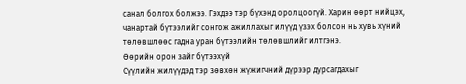санал болгох болжээ. Гэхдээ тэр бүхэнд оролцоогүй. Харин өөрт нийцэх, чанартай бүтээлийг сонгож ажиллахыг илүүд үзэх болсон нь хувь хүний төлөвшлөөс гадна уран бүтээлийн төлөвшлийг илтгэнэ.
Өөрийн орон зайг бүтээхүй
Сүүлийн жилүүдэд тэр зөвхөн жүжигчний дүрээр дурсагдахыг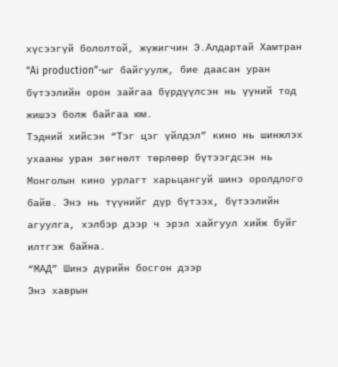хүсээгүй бололтой, жүжигчин Э.Алдартай Хамтран “Ai production”-ыг байгуулж, бие даасан уран бүтээлийн орон зайгаа бүрдүүлсэн нь үүний тод жишээ болж байгаа юм.
Тэдний хийсэн “Тэг цэг үйлдэл” кино нь шинжлэх ухааны уран зөгнөлт төрлөөр бүтээгдсэн нь Монголын кино урлагт харьцангуй шинэ оролдлого байв. Энэ нь түүнийг дүр бүтээх, бүтээлийн агуулга, хэлбэр дээр ч эрэл хайгуул хийж буйг илтгэж байна.
“МАД” Шинэ дүрийн босгон дээр
Энэ хаврын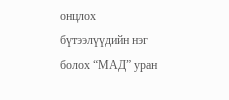онцлох бүтээлүүдийн нэг болох “МАД” уран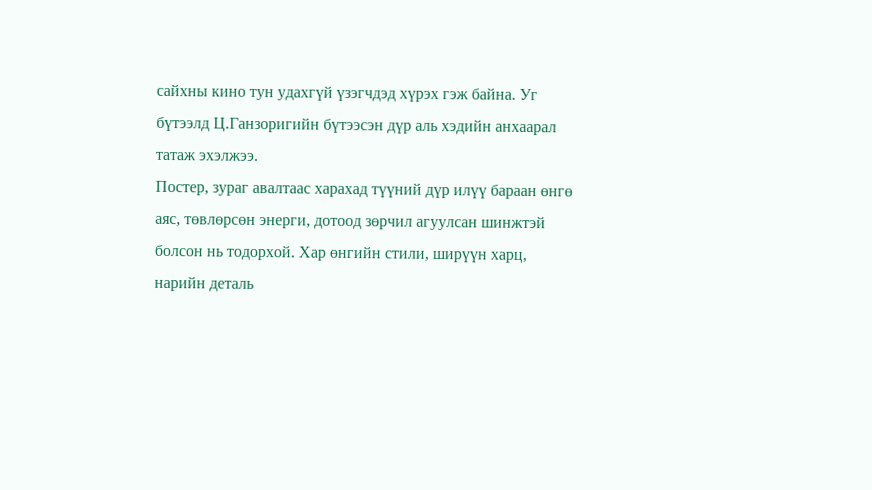сайхны кино тун удахгүй үзэгчдэд хүрэх гэж байна. Уг бүтээлд Ц.Ганзоригийн бүтээсэн дүр аль хэдийн анхаарал татаж эхэлжээ.
Постер, зураг авалтаас харахад түүний дүр илүү бараан өнгө аяс, төвлөрсөн энерги, дотоод зөрчил агуулсан шинжтэй болсон нь тодорхой. Хар өнгийн стили, ширүүн харц, нарийн деталь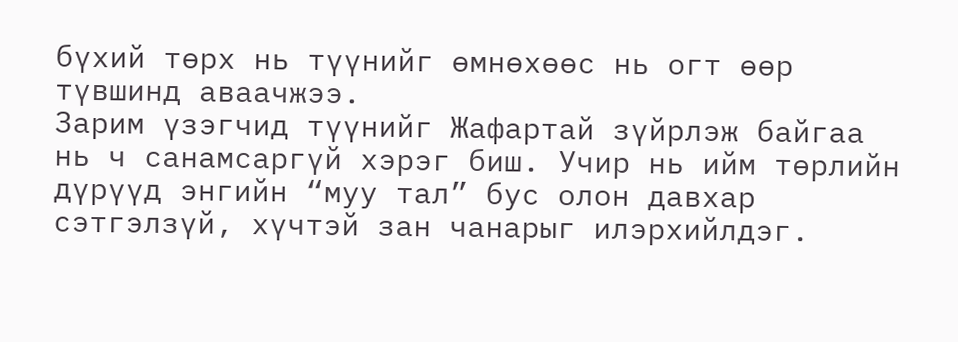бүхий төрх нь түүнийг өмнөхөөс нь огт өөр түвшинд аваачжээ.
Зарим үзэгчид түүнийг Жафартай зүйрлэж байгаа нь ч санамсаргүй хэрэг биш. Учир нь ийм төрлийн дүрүүд энгийн “муу тал” бус олон давхар сэтгэлзүй, хүчтэй зан чанарыг илэрхийлдэг.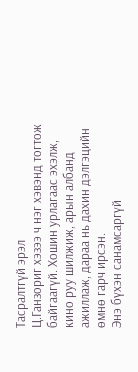Тасралтгүй эрэл
Ц.Ганзориг хэзээ ч нэг хэвэнд тогтож байгаагүй. Хошин урлагаас эхэлж, кино руу шилжиж, арын албанд ажиллаж, дараа нь дахин дэлгэцийн өмнө гарч ирсэн.
Энэ бүхэн санамсаргүй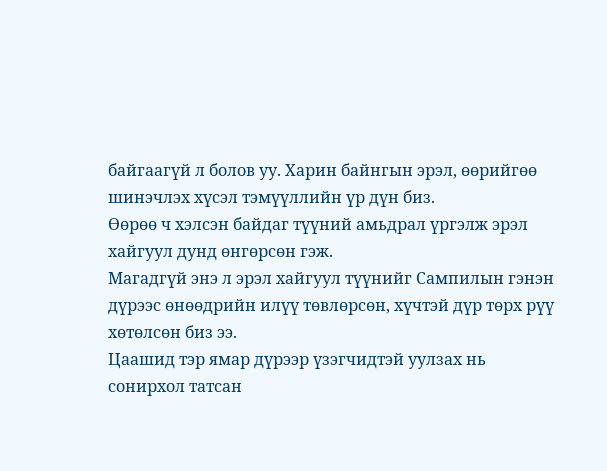байгаагүй л болов уу. Харин байнгын эрэл, өөрийгөө шинэчлэх хүсэл тэмүүллийн үр дүн биз.
Өөрөө ч хэлсэн байдаг түүний амьдрал үргэлж эрэл хайгуул дунд өнгөрсөн гэж.
Магадгүй энэ л эрэл хайгуул түүнийг Сампилын гэнэн дүрээс өнөөдрийн илүү төвлөрсөн, хүчтэй дүр төрх рүү хөтөлсөн биз ээ.
Цаашид тэр ямар дүрээр үзэгчидтэй уулзах нь сонирхол татсан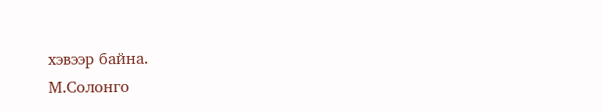хэвээр байна.
М.Солонго